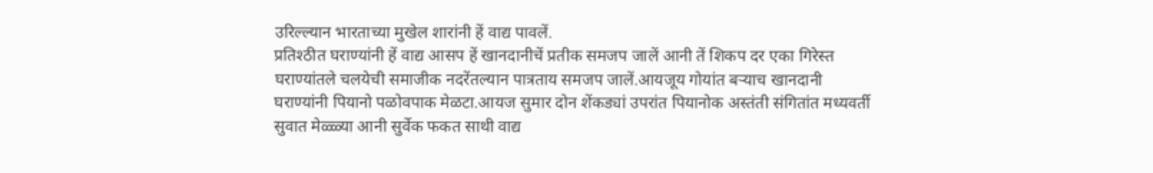उरिल्ल्यान भारताच्या मुखेल शारांनी हें वाद्य पावलें.
प्रतिश्ठीत घराण्यांनी हें वाद्य आसप हें खानदानीचें प्रतीक समजप जालें आनी तें शिकप दर एका गिरेस्त घराण्यांतले चलयेची समाजीक नदरेंतल्यान पात्रताय समजप जालें.आयजूय गोयांत बऱ्याच खानदानी घराण्यांनी पियानो पळोवपाक मेळटा.आयज सुमार दोन शेंकड्यां उपरांत पियानोक अस्तंती संगितांत मध्यवर्ती सुवात मेळ्ळ्या आनी सुर्वेक फकत साथी वाद्य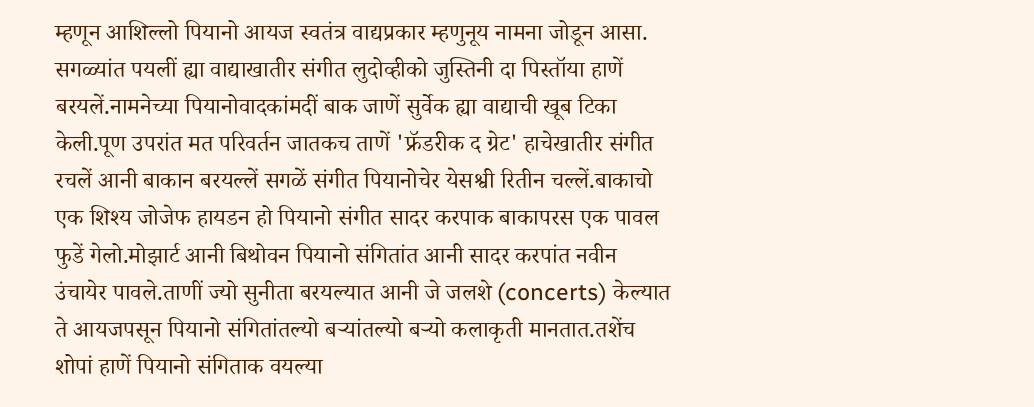म्हणून आशिल्लो पियानो आयज स्वतंत्र वाद्यप्रकार म्हणुनूय नामना जोडून आसा.
सगळ्यांत पयलीं ह्या वाद्याखातीर संगीत लुदोव्हीको जुस्तिनी दा पिस्तॉया हाणें बरयलें.नामनेच्या पियानोवादकांमदीं बाक जाणें सुर्वेक ह्या वाद्याची खूब टिका केली.पूण उपरांत मत परिवर्तन जातकच ताणें 'फ्रॅडरीक द ग्रेट' हाचेखातीर संगीत रचलें आनी बाकान बरयल्लें सगळें संगीत पियानोचेर येसश्वी रितीन चल्लें.बाकाचो एक शिश्य जोजेफ हायडन हो पियानो संगीत सादर करपाक बाकापरस एक पावल फुडें गेलो.मोझार्ट आनी बिथोवन पियानो संगितांत आनी सादर करपांत नवीन उंचायेर पावले.ताणीं ज्यो सुनीता बरयल्यात आनी जे जलशे (concerts) केल्यात ते आयजपसून पियानो संगितांतल्यो बऱ्यांतल्यो बऱ्यो कलाकृती मानतात.तशेंच शोपां हाणें पियानो संगिताक वयल्या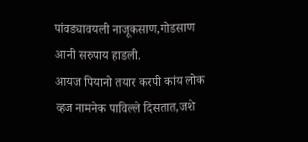पांवड्यावयली नाजूकसाण,गोडसाण आनी सरुपाय हाडली.
आयज पियानो तयार करपी कांय लोक व्हज नामनेक पाविल्ले दिसतात,जशे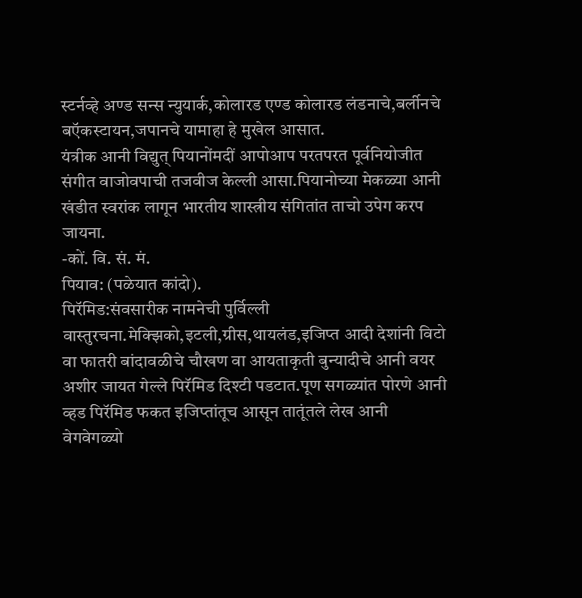स्टर्नव्हे अण्ड सन्स न्युयार्क,कोलारड एण्ड कोलारड लंडनाचे,बर्लीनचे बऍकस्टायन,जपानचे यामाहा हे मुखेल आसात.
यंत्रीक आनी विद्युत् पियानोंमदीं आपोआप परतपरत पूर्वनियोजीत संगीत वाजोवपाची तजवीज केल्ली आसा.पियानोच्या मेकळ्या आनी खंडीत स्वरांक लागून भारतीय शास्त्रीय संगितांत ताचो उपेग करप जायना.
-कों. वि. सं. मं.
पियाव: (पळेयात कांदो).
पिरॅमिड:संवसारीक नामनेची पुर्विल्ली वास्तुरचना.मेक्झिको,इटली,ग्रीस,थायलंड,इजिप्त आदी देशांनी विटो वा फातरी बांदावळीचे चौखण वा आयताकृती बुन्यादीचे आनी वयर अशीर जायत गेल्ले पिरॅमिड दिश्टी पडटात.पूण सगळ्यांत पोरणे आनी व्हड पिरॅमिड फकत इजिप्तांतूच आसून तातूंतले लेख आनी वेगवेगळ्यो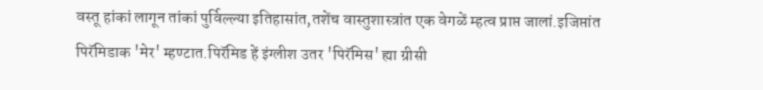वस्तू हांकां लागून तांकां पुर्विल्ल्या इतिहासांत,तशेंच वास्तुशास्त्रांत एक वेगळें म्हत्व प्राप्त जालां.इजिप्तांत पिरॅमिडाक 'मेर' म्हण्टात.पिरॅमिड हें इंग्लीश उतर 'पिरॅमिस' ह्या ग्रीसी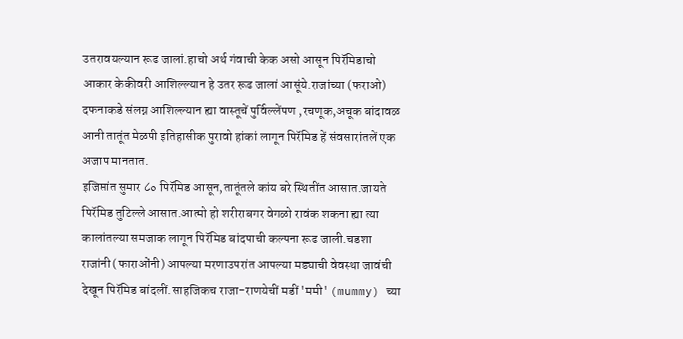उतरावयल्यान रूढ जालां.हाचो अर्थ गंवाची केक असो आसून पिरॅमिडाचो आकार केकीवरी आशिल्ल्यान हे उतर रूढ जालां आसूंये.राजांच्या (फराओ) दफनाकडे संलग्न आशिल्ल्यान ह्या वास्तूचें पुर्विल्लेंपण ,रचणूक,अचूक बांदावळ आनी तातूंत मेळपी इतिहासीक पुरावो हांकां लागून पिरॅमिड हें संवसारांतलें एक अजाप मानतात.
इजिप्तांत सुमार ८० पिरॅमिड आसून,तातूंतले कांय बरे स्थितींत आसात.जायते पिरॅमिड तुटिल्ले आसात.आत्मो हो शरीराबगर वेगळो रावंक शकना ह्या त्या कालांतल्या समजाक लागून पिरॅमिड बांदपाची कल्पना रूढ जाली.चडशा राजांनी (फाराओंनी) आपल्या मरणाउपरांत आपल्या मड्याची वेवस्था जावंची देखून पिरॅमिड बांदलीं.साहजिकच राजा-राणयेचीं मडीं 'ममी' (mummy) च्या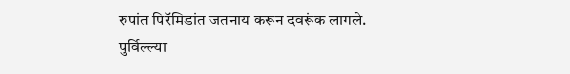रुपांत पिरॅमिडांत जतनाय करून दवरूंक लागले.
पुर्विल्ल्या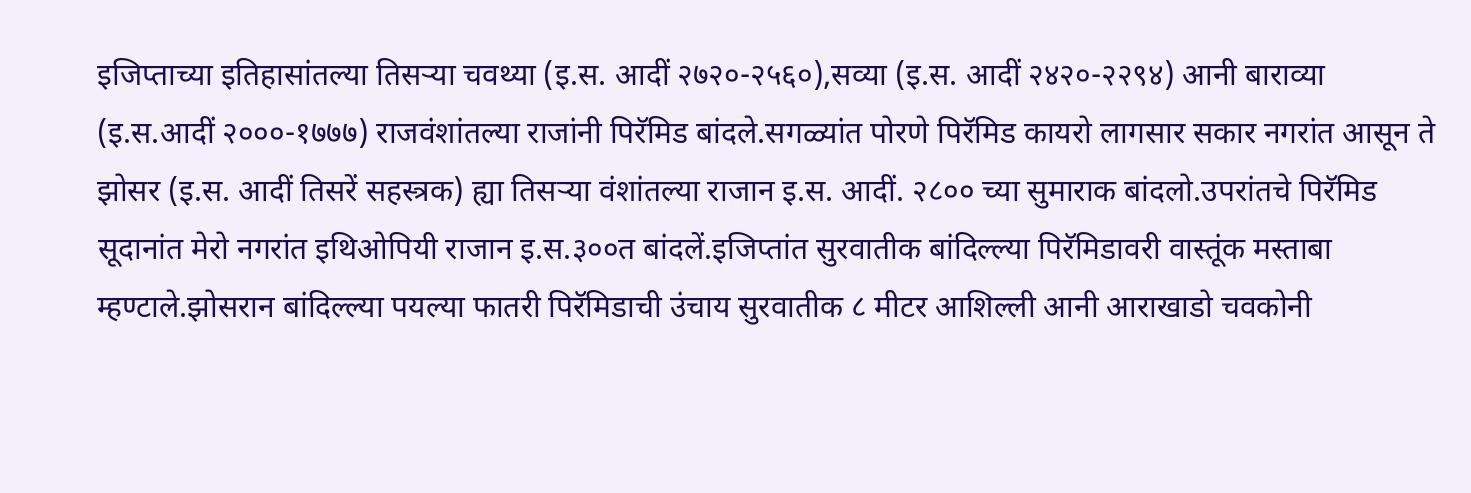इजिप्ताच्या इतिहासांतल्या तिसऱ्या चवथ्या (इ.स. आदीं २७२०-२५६०),सव्या (इ.स. आदीं २४२०-२२९४) आनी बाराव्या (इ.स.आदीं २०००-१७७७) राजवंशांतल्या राजांनी पिरॅमिड बांदले.सगळ्यांत पोरणे पिरॅमिड कायरो लागसार सकार नगरांत आसून ते झोसर (इ.स. आदीं तिसरें सहस्त्रक) ह्या तिसऱ्या वंशांतल्या राजान इ.स. आदीं. २८०० च्या सुमाराक बांदलो.उपरांतचे पिरॅमिड सूदानांत मेरो नगरांत इथिओपियी राजान इ.स.३००त बांदलें.इजिप्तांत सुरवातीक बांदिल्ल्या पिरॅमिडावरी वास्तूंक मस्ताबा म्हण्टाले.झोसरान बांदिल्ल्या पयल्या फातरी पिरॅमिडाची उंचाय सुरवातीक ८ मीटर आशिल्ली आनी आराखाडो चवकोनी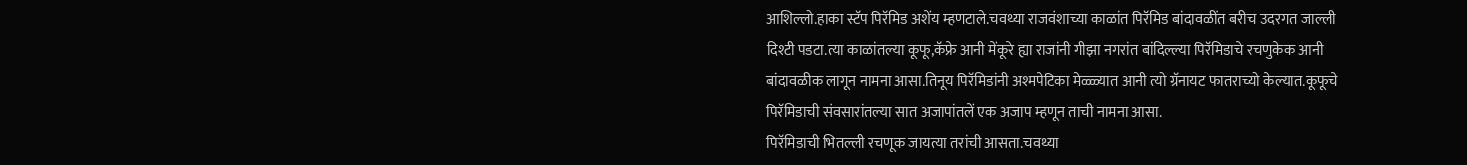आशिल्लो.हाका स्टॅप पिरॅमिड अशेंय म्हणटाले.चवथ्या राजवंशाच्या काळांत पिरॅमिड बांदावळींत बरीच उदरगत जाल्ली दिश्टी पडटा.त्या काळांतल्या कूफू,कॅफ्रे आनी मेंकूरे ह्या राजांनी गीझा नगरांत बांदिल्ल्या पिरॅमिडाचे रचणुकेक आनी बांदावळीक लागून नामना आसा.तिनूय पिरॅमिडांनी अश्मपेटिका मेळ्ळ्यात आनी त्यो ग्रॅनायट फातराच्यो केल्यात.कूफूचे पिरॅमिडाची संवसारांतल्या सात अजापांतलें एक अजाप म्हणून ताची नामना आसा.
पिरॅमिडाची भितल्ली रचणूक जायत्या तरांची आसता.चवथ्या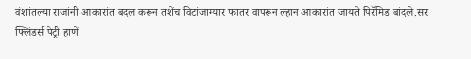वंशांतल्या राजांनी आकारांत बदल करून तशेंच विटांजाग्यार फातर वापरून ल्हान आकारांत जायते पिरॅमिड बांदले.सर फ्लिंडर्स पेट्री हाणें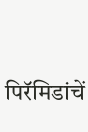पिरॅमिडांचें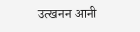उत्खनन आनी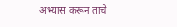अभ्यास करून ताचे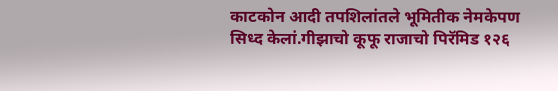काटकोन आदी तपशिलांतले भूमितीक नेमकेपण सिध्द केलां.गीझाचो कूफू राजाचो पिरॅमिड १२६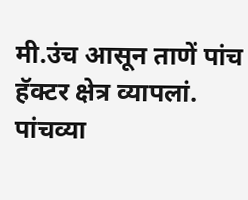मी.उंच आसून ताणें पांच हॅक्टर क्षेत्र व्यापलां.
पांचव्या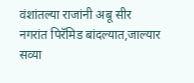वंशांतल्या राजांनी अबू सीर नगरांत पिरॅमिड बांदल्यात,जाल्यार सव्या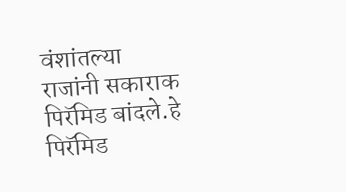वंशांतल्या राजांनी सकाराक पिरॅमिड बांदले.हे पिरॅमिड